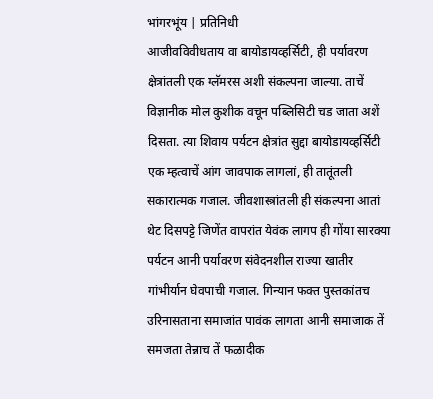भांगरभूंय | प्रतिनिधी
आजीवविवीधताय वा बायोडायव्हर्सिटी, ही पर्यावरण क्षेत्रांतली एक ग्लॅमरस अशी संकल्पना जाल्या. ताचें विज्ञानीक मोल कुशीक वचून पब्लिसिटी चड जाता अशें दिसता. त्या शिवाय पर्यटन क्षेत्रांत सुद्दा बायोडायव्हर्सिटी एक म्हत्वाचें आंग जावपाक लागलां, ही तातूंतली सकारात्मक गजाल. जीवशास्त्रांतली ही संकल्पना आतां थेट दिसपट्टे जिणेंत वापरांत येवंक लागप ही गोंया सारक्या पर्यटन आनी पर्यावरण संवेदनशील राज्या खातीर गांभीर्यान घेवपाची गजाल. गिन्यान फक्त पुस्तकांतच उरिनासताना समाजांत पावंक लागता आनी समाजाक तें समजता तेन्नाच तें फळादीक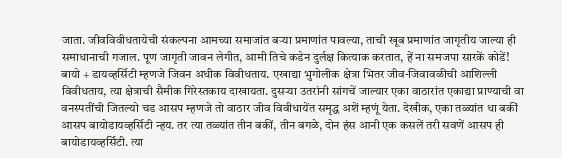जाता. जीवविवीधतायेची संकल्पना आमच्या समाजांत बऱ्या प्रमाणांत पावल्या, ताची खूब प्रमाणांत जागृतीय जाल्या ही समाधानाची गजाल. पूण जागृती जावन लेगीत, आमी तिचे कडेन दुर्लक्ष कित्याक करतात, हें ना समजपा सारकें कोडें!
बायो + डायव्हर्सिटी म्हणजे जिवन अधीक विवीधताय. एखाद्या भुगोलीक क्षेत्रा भितर जीव-जिवावळीची आशिल्ली विवीधताय, त्या क्षेत्राची सैमीक गिरेस्तकाय दाखायता. दुसऱ्या उतरांनी सांगचें जाल्यार एका वाठारांत एकाद्या प्राण्याची वा वनस्पतींची जितल्यो चड आसप म्हणजे तो वाठार जीव विवीधायेंत समृद्ध अशें म्हणूं येता. देखीक, एका तळ्यांत धा बकीं आसप बायोडायव्हर्सिटी न्हय. तर त्या तळ्यांत तीन बकीं, तीन बगळे, दोन हंस आनी एक कसलें तरी सवणें आसप ही बायोडायव्हर्सिटी. त्या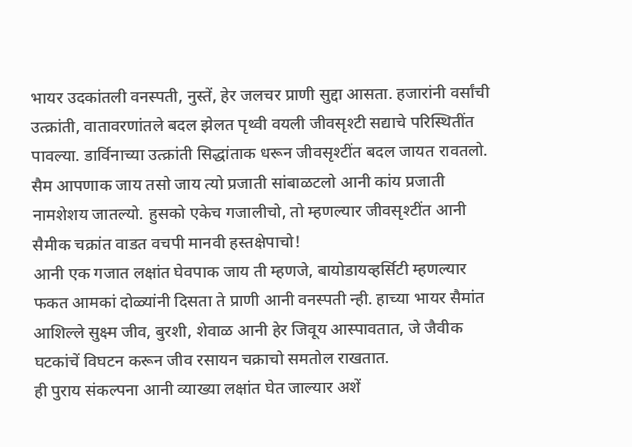भायर उदकांतली वनस्पती, नुस्तें, हेर जलचर प्राणी सुद्दा आसता. हजारांनी वर्सांची उत्क्रांती, वातावरणांतले बदल झेलत पृथ्वी वयली जीवसृश्टी सद्याचे परिस्थितींत पावल्या. डार्विनाच्या उत्क्रांती सिद्धांताक धरून जीवसृश्टींत बदल जायत रावतलो. सैम आपणाक जाय तसो जाय त्यो प्रजाती सांबाळटलो आनी कांय प्रजाती नामशेशय जातल्यो. हुसको एकेच गजालीचो, तो म्हणल्यार जीवसृश्टींत आनी सैमीक चक्रांत वाडत वचपी मानवी हस्तक्षेपाचो!
आनी एक गजात लक्षांत घेवपाक जाय ती म्हणजे, बायोडायव्हर्सिटी म्हणल्यार फकत आमकां दोळ्यांनी दिसता ते प्राणी आनी वनस्पती न्ही. हाच्या भायर सैमांत आशिल्ले सुक्ष्म जीव, बुरशी, शेवाळ आनी हेर जिवूय आस्पावतात, जे जैवीक घटकांचें विघटन करून जीव रसायन चक्राचो समतोल राखतात.
ही पुराय संकल्पना आनी व्याख्या लक्षांत घेत जाल्यार अशें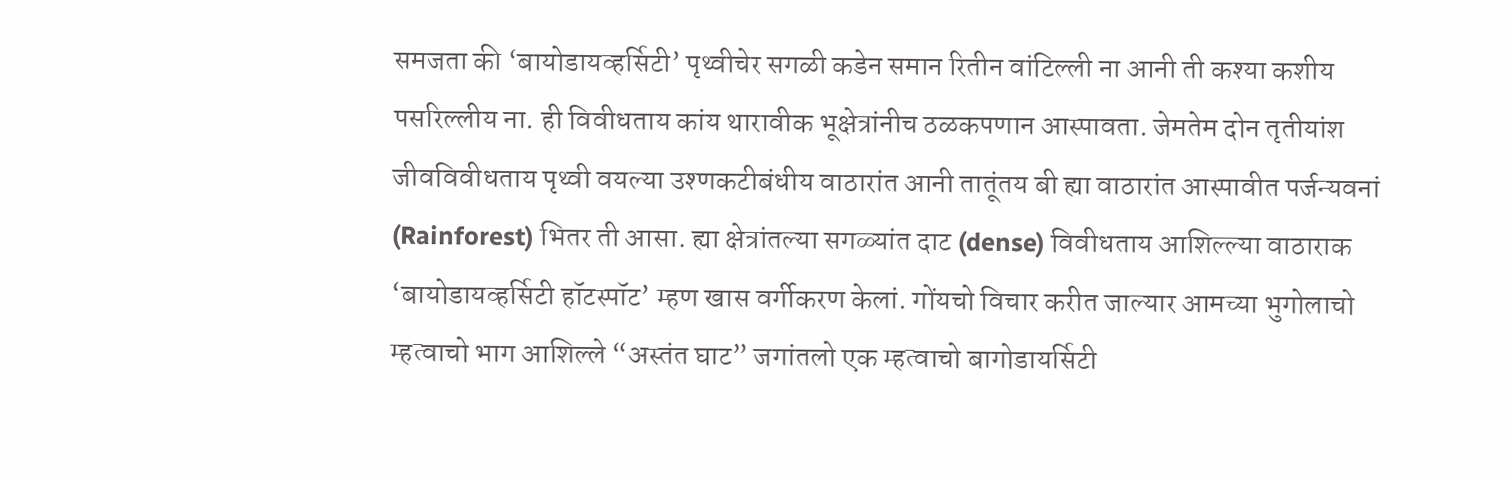समजता की ‘बायोडायव्हर्सिटी’ पृथ्वीचेर सगळी कडेन समान रितीन वांटिल्ली ना आनी ती कश्या कशीय पसरिल्लीय ना. ही विवीधताय कांय थारावीक भूक्षेत्रांनीच ठळकपणान आस्पावता. जेमतेम दोन तृतीयांश जीवविवीधताय पृथ्वी वयल्या उश्णकटीबंधीय वाठारांत आनी तातूंतय बी ह्या वाठारांत आस्पावीत पर्जन्यवनां (Rainforest) भितर ती आसा. ह्या क्षेत्रांतल्या सगळ्यांत दाट (dense) विवीधताय आशिल्ल्या वाठाराक ‘बायोडायव्हर्सिटी हॉटस्पॉट’ म्हण खास वर्गीकरण केलां. गोंयचो विचार करीत जाल्यार आमच्या भुगोलाचो म्हत्वाचो भाग आशिल्ले “अस्तंत घाट” जगांतलो एक म्हत्वाचो बागोडायर्सिटी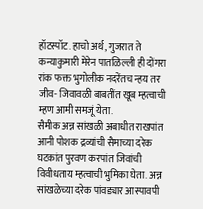हॉटस्पॉट. हाचो अर्थ, गुजरात ते कन्याकुमारी मेरेन पातळिल्ली ही दोंगरा रांक फक्त भुगोलीक नदरेंतच न्हय तर जीव- जिवावळी बाबतींत खूब म्हत्वाची म्हण आमी समजूं येता.
सैमीक अन्न सांखळी अबाधीत राखपांत आनी पोशक द्रव्यांची सैमाच्या दरेक घटकांत पुरवण करपांत जिवांची विवीधताय म्हत्वाची भुमिका घेता. अन्न सांखळेच्या दरेक पांवड्यार आस्पावपी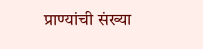प्राण्यांची संख्या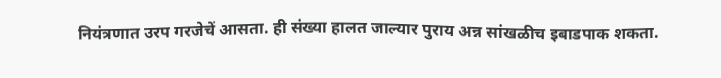नियंत्रणात उरप गरजेचें आसता. ही संख्या हालत जाल्यार पुराय अन्न सांखळीच इबाडपाक शकता.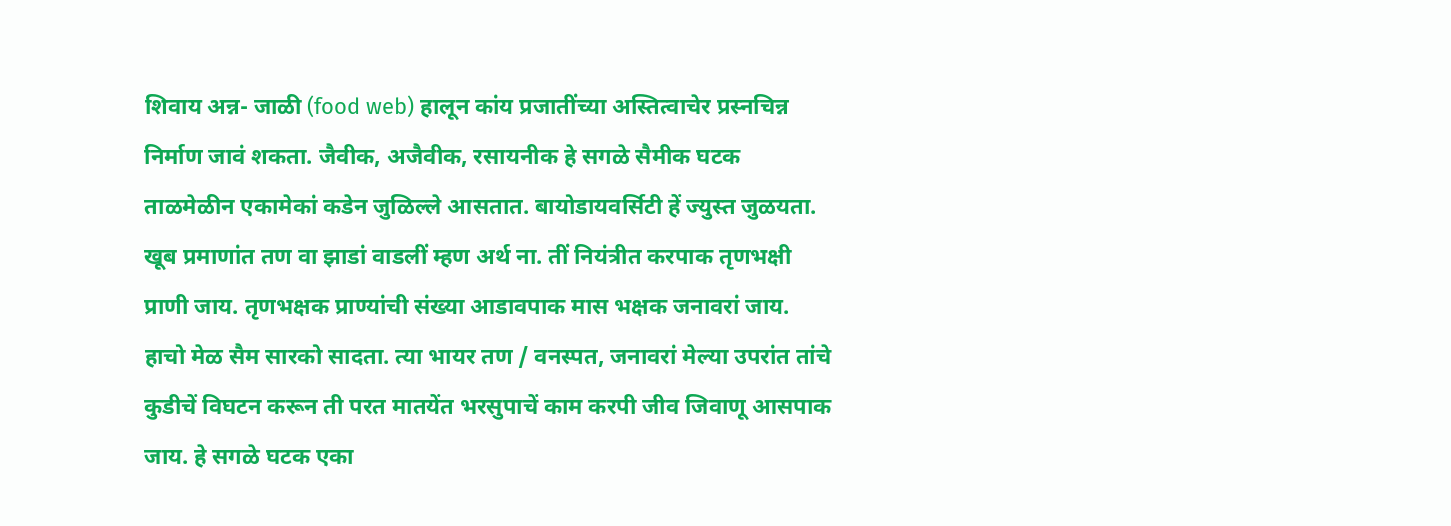शिवाय अन्न- जाळी (food web) हालून कांय प्रजातींच्या अस्तित्वाचेर प्रस्नचिन्न निर्माण जावं शकता. जैवीक, अजैवीक, रसायनीक हे सगळे सैमीक घटक ताळमेळीन एकामेकां कडेन जुळिल्ले आसतात. बायोडायवर्सिटी हें ज्युस्त जुळयता.
खूब प्रमाणांत तण वा झाडां वाडलीं म्हण अर्थ ना. तीं नियंत्रीत करपाक तृणभक्षी प्राणी जाय. तृणभक्षक प्राण्यांची संख्या आडावपाक मास भक्षक जनावरां जाय. हाचो मेळ सैम सारको सादता. त्या भायर तण / वनस्पत, जनावरां मेल्या उपरांत तांचे कुडीचें विघटन करून ती परत मातयेंत भरसुपाचें काम करपी जीव जिवाणू आसपाक जाय. हे सगळे घटक एका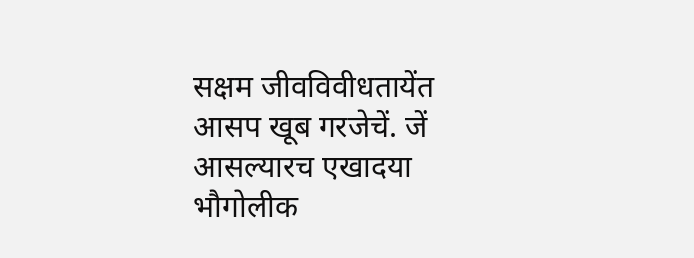सक्षम जीवविवीधतायेंत आसप खूब गरजेचें. जें आसल्यारच एखादया भौगोलीक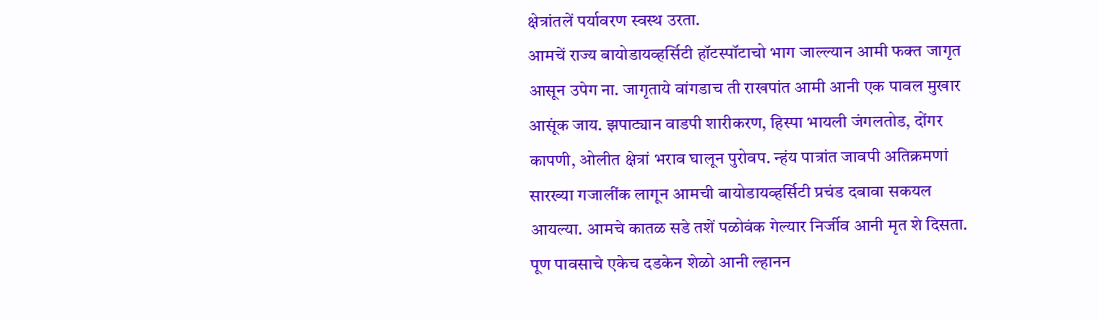क्षेत्रांतलें पर्यावरण स्वस्थ उरता.
आमचें राज्य बायोडायव्हर्सिटी हॉटस्पॉटाचो भाग जाल्ल्यान आमी फक्त जागृत आसून उपेग ना. जागृताये वांगडाच ती राखपांत आमी आनी एक पावल मुखार आसूंक जाय. झपाट्यान वाडपी शारीकरण, हिस्पा भायली जंगलतोड, दोंगर कापणी, ओलीत क्षेत्रां भराव घालून पुरोवप. न्हंय पात्रांत जावपी अतिक्रमणां सारख्या गजालींक लागून आमची बायोडायव्हर्सिटी प्रचंड दबावा सकयल आयल्या. आमचे कातळ सडे तशें पळोवंक गेल्यार निर्जीव आनी मृत शे दिसता. पूण पावसाचे एकेच दडकेन शेळो आनी ल्हानन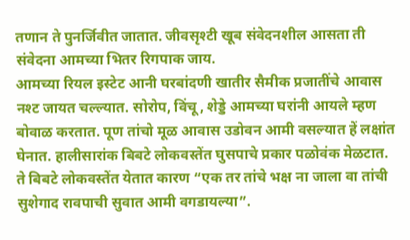तणान ते पुनर्जिवीत जातात. जीवसृश्टी खूब संवेदनशील आसता ती संवेदना आमच्या भितर रिगपाक जाय.
आमच्या रियल इस्टेट आनी घरबांदणी खातीर सैमीक प्रजातींचे आवास नश्ट जायत चल्ल्यात. सोरोप, विंचू, शेड्डे आमच्या घरांनी आयले म्हण बोवाळ करतात. पूण तांचो मूळ आवास उडोवन आमी वसल्यात हें लक्षांत घेनात. हालीसारांक बिबटे लोकवस्तेंत घुसपाचे प्रकार पळोवंक मेळटात. ते बिबटे लोकवस्तेंत येतात कारण “एक तर तांचे भक्ष ना जाला वा तांची सुशेगाद रावपाची सुवात आमी वगडायल्या”.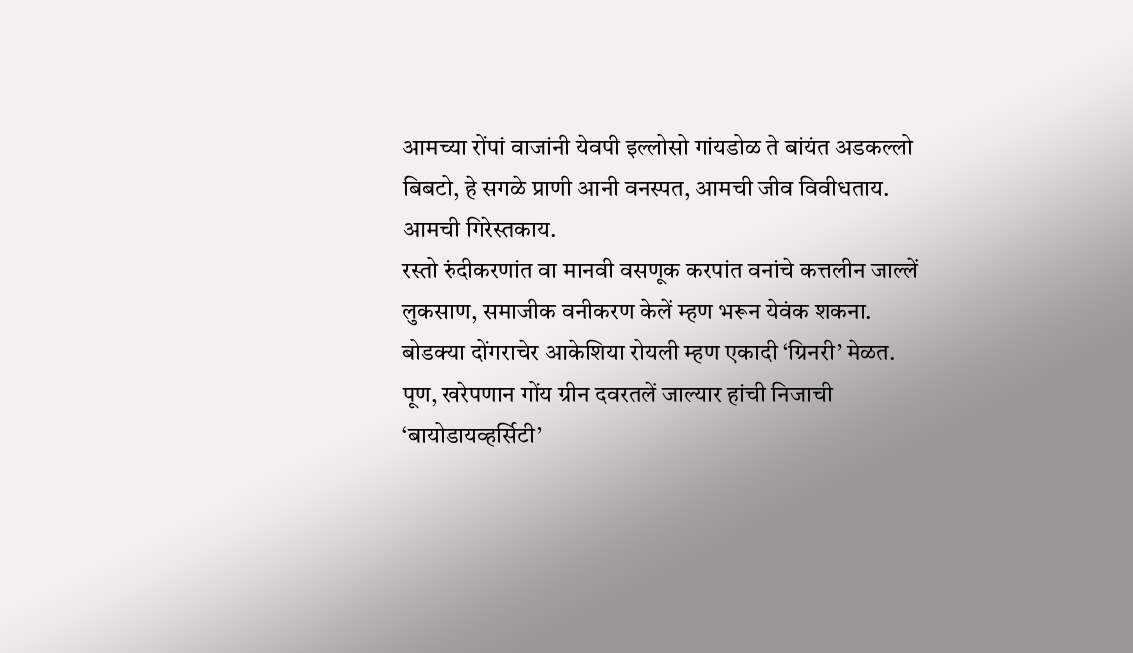आमच्या रोंपां वाजांनी येवपी इल्लोसो गांयडोळ ते बांयंत अडकल्लो बिबटो, हे सगळे प्राणी आनी वनस्पत, आमची जीव विवीधताय. आमची गिरेस्तकाय.
रस्तो रुंदीकरणांत वा मानवी वसणूक करपांत वनांचे कत्तलीन जाल्लें लुकसाण, समाजीक वनीकरण केलें म्हण भरून येवंक शकना. बोडक्या दोंगराचेर आकेशिया रोयली म्हण एकादी ‘ग्रिनरी’ मेळत. पूण, खरेपणान गोंय ग्रीन दवरतलें जाल्यार हांची निजाची ‘बायोडायव्हर्सिटी’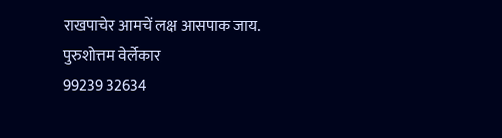राखपाचेर आमचें लक्ष आसपाक जाय.
पुरुशोत्तम वेर्लेकार
99239 32634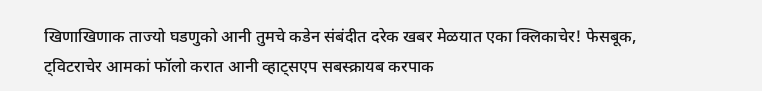खिणाखिणाक ताज्यो घडणुको आनी तुमचे कडेन संबंदीत दरेक खबर मेळयात एका क्लिकाचेर! फेसबूक, ट्विटराचेर आमकां फॉलो करात आनी व्हाट्सएप सबस्क्रायब करपाक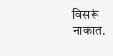विसरूं नाकात.